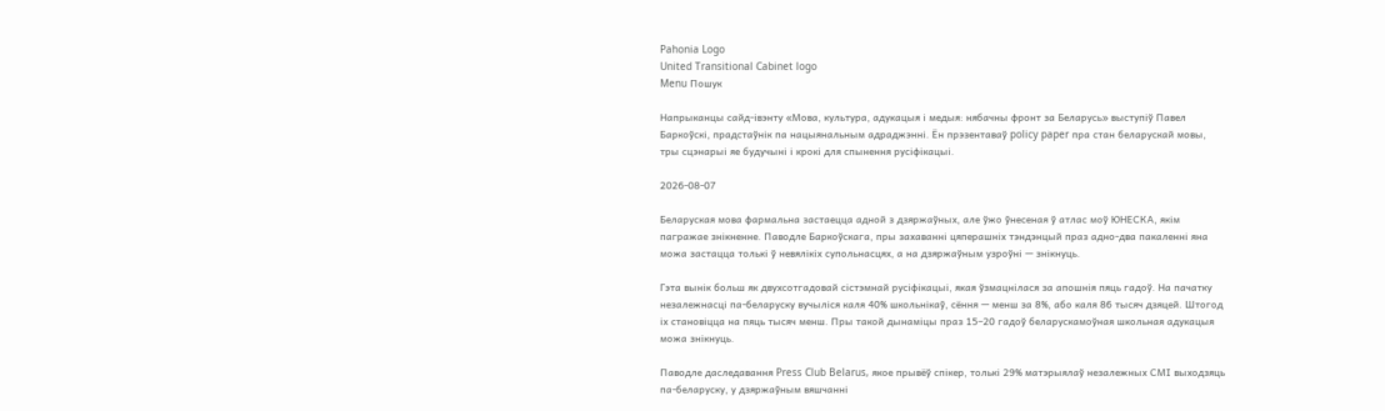Pahonia Logo
United Transitional Cabinet logo
Menu Пошук

Напрыканцы сайд-івэнту «Мова, культура, адукацыя і медыя: нябачны фронт за Беларусь» выступіў Павел Баркоўскі, прадстаўнік па нацыянальным адраджэнні. Ён прэзентаваў policy paper пра стан беларускай мовы, тры сцэнарыі яе будучыні і крокі для спынення русіфікацыі.

2026-08-07

Беларуская мова фармальна застаецца адной з дзяржаўных, але ўжо ўнесеная ў атлас моў ЮНЕСКА, якім пагражае знікненне. Паводле Баркоўскага, пры захаванні цяперашніх тэндэнцый праз адно-два пакаленні яна можа застацца толькі ў невялікіх супольнасцях, а на дзяржаўным узроўні — знікнуць.

Гэта вынік больш як двухсотгадовай сістэмнай русіфікацыі, якая ўзмацнілася за апошнія пяць гадоў. На пачатку незалежнасці па-беларуску вучыліся каля 40% школьнікаў, сёння — менш за 8%, або каля 86 тысяч дзяцей. Штогод іх становіцца на пяць тысяч менш. Пры такой дынаміцы праз 15–20 гадоў беларускамоўная школьная адукацыя можа знікнуць.

Паводле даследавання Press Club Belarus, якое прывёў спікер, толькі 29% матэрыялаў незалежных СМІ выходзяць па-беларуску, у дзяржаўным вяшчанні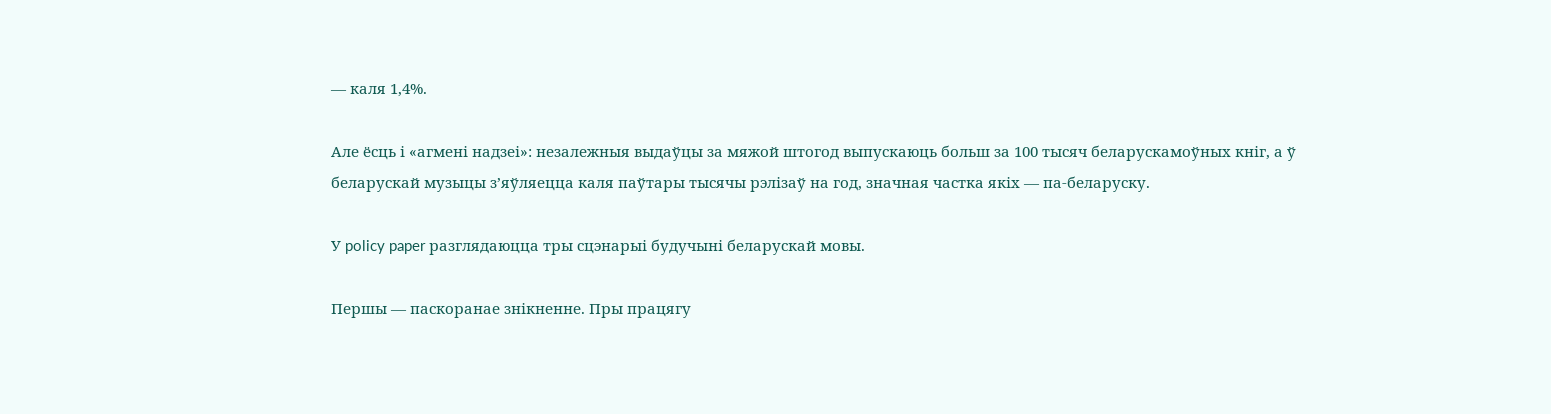— каля 1,4%.

Але ёсць і «агмені надзеі»: незалежныя выдаўцы за мяжой штогод выпускаюць больш за 100 тысяч беларускамоўных кніг, а ў беларускай музыцы з’яўляецца каля паўтары тысячы рэлізаў на год, значная частка якіх — па-беларуску.

У policy paper разглядаюцца тры сцэнарыі будучыні беларускай мовы.

Першы — паскоранае знікненне. Пры працягу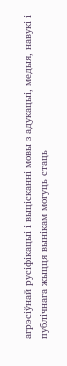агрэсіўнай русіфікацыі і выцісканні мовы з адукацыі, медыя, навукі і публічнага жыцця вынікам могуць стаць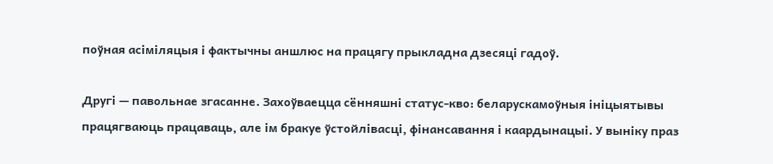поўная асіміляцыя і фактычны аншлюс на працягу прыкладна дзесяці гадоў.

Другі — павольнае згасанне. Захоўваецца сённяшні статус-кво: беларускамоўныя ініцыятывы працягваюць працаваць, але ім бракуе ўстойлівасці, фінансавання і каардынацыі. У выніку праз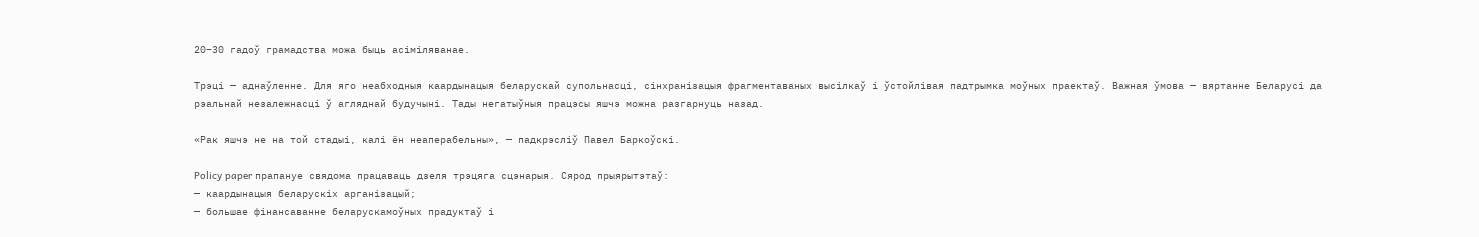20–30 гадоў грамадства можа быць асіміляванае.

Трэці — аднаўленне. Для яго неабходныя каардынацыя беларускай супольнасці, сінхранізацыя фрагментаваных высілкаў і ўстойлівая падтрымка моўных праектаў. Важная ўмова — вяртанне Беларусі да рэальнай незалежнасці ў агляднай будучыні. Тады негатыўныя працэсы яшчэ можна разгарнуць назад.

«Рак яшчэ не на той стадыі, калі ён неаперабельны», — падкрэсліў Павел Баркоўскі.

Policy paper прапануе свядома працаваць дзеля трэцяга сцэнарыя. Сярод прыярытэтаў:
— каардынацыя беларускіх арганізацый;
— большае фінансаванне беларускамоўных прадуктаў і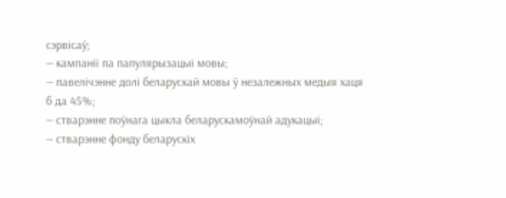сэрвісаў;
— кампаніі па папулярызацыі мовы;
— павелічэнне долі беларускай мовы ў незалежных медыя хаця б да 45%;
— стварэнне поўнага цыкла беларускамоўнай адукацыі;
— стварэнне фонду беларускіх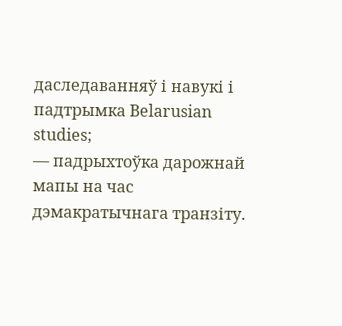даследаванняў і навукі і падтрымка Belarusian studies;
— падрыхтоўка дарожнай мапы на час дэмакратычнага транзіту.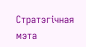Стратэгічная мэта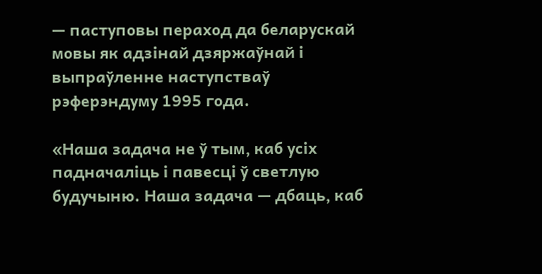— паступовы пераход да беларускай мовы як адзінай дзяржаўнай і выпраўленне наступстваў рэферэндуму 1995 года.

«Наша задача не ў тым, каб усіх падначаліць і павесці ў светлую будучыню. Наша задача — дбаць, каб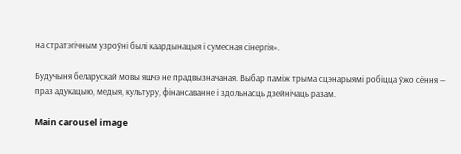на стратэгічным узроўні былі каардынацыя і сумесная сінергія».

Будучыня беларускай мовы яшчэ не прадвызначаная. Выбар паміж трыма сцэнарыямі робіцца ўжо сёння — праз адукацыю, медыя, культуру, фінансаванне і здольнасць дзейнічаць разам.

Main carousel image